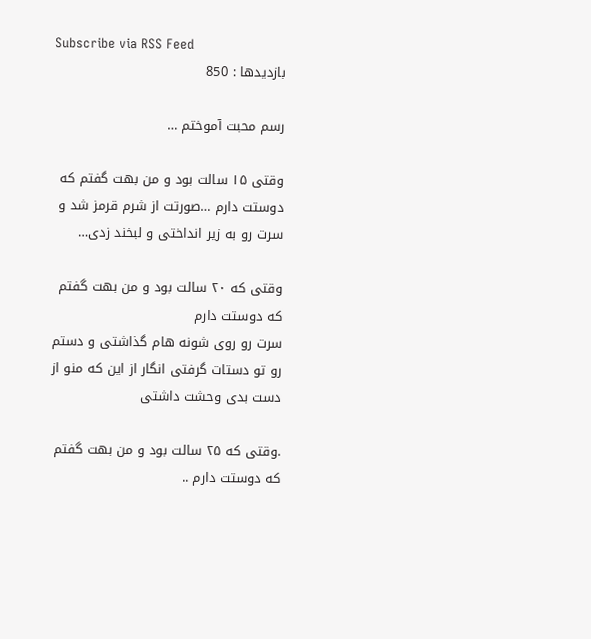Subscribe via RSS Feed
بازدیدها : 850

رسم محبت آموختم …

وقتی ۱۵ سالت بود و من بهت گفتم که دوستت دارم …صورتت از شرم قرمز شد و سرت رو به زیر انداختی و لبخند زدی…

وقتی که ۲۰ سالت بود و من بهت گفتم که دوستت دارم
سرت رو روی شونه هام گذاشتی و دستم رو تو دستات گرفتی انگار از این که منو از دست بدی وحشت داشتی

.وقتی که ۲۵ سالت بود و من بهت گفتم که دوستت دارم ..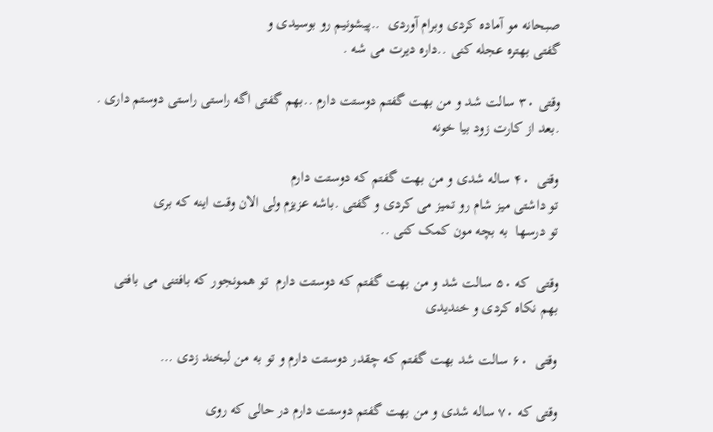صبحانه مو آماده کردی وبرام آوردی  ..پیشونیم رو بوسیدی و
گفتی بهتره عجله کنی ..داره دیرت می شه .

وقتی ۳۰ سالت شد و من بهت گفتم دوستت دارم ..بهم گفتی اگه راستی راستی دوستم داری .
.بعد از کارت زود بیا خونه

وقتی  ۴۰ ساله شدی و من بهت گفتم که دوستت دارم
تو داشتی میز شام رو تمیز می کردی و گفتی .باشه عزیزم ولی الان وقت اینه که بری
تو درسها  به بچه مون کمک کنی ..

وقتی  که ۵۰ سالت شد و من بهت گفتم که دوستت دارم  تو همونجور که بافتنی می بافتی
بهم نکاه کردی و خندیدی

وقتی  ۶۰ سالت شد بهت گفتم که چقدر دوستت دارم و تو به من لبخند زدی …

وقتی که ۷۰ ساله شدی و من بهت گفتم دوستت دارم در حالی که روی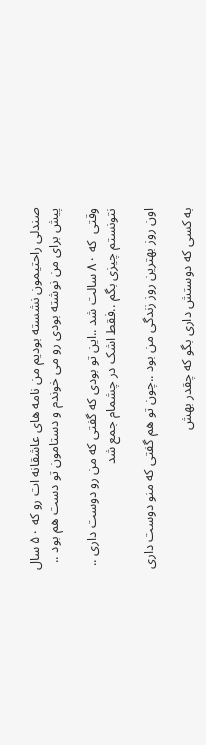صندلی راحتیمون نشسته بودیم من نامه های عاشقانه ات رو که ۵۰ سال پیش برای من نوشته بودی رو می خوندم و دستامون تو دست هم بود ..

وقتی  که ۸۰ سالت شد ..این تو بودی که گفتی که من رو دوست داری ..
نتونستم چیزی بگم ..فقط اشک در چشمام جمع شد

اون روز بهترین روز زندگی من بود ..چون تو هم گفتی که منو دوست داری

به کسی که دوستش داری بگو که چقدر بهش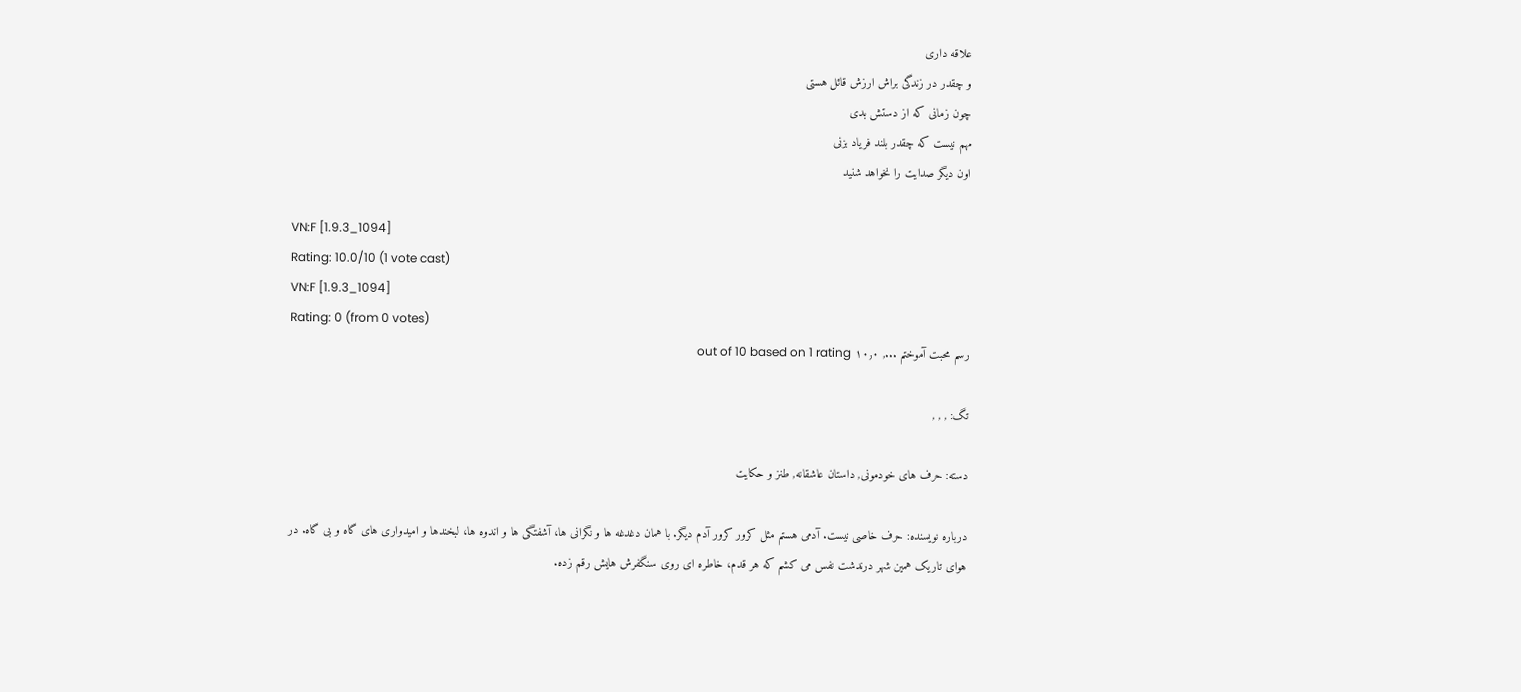علاقه داری
و چقدر در زندگی براش ارزش قائل هستی
چون زمانی که از دستش بدی
مهم نیست که چقدر بلند فریاد بزنی
اون دیگر صدایت را نخواهد شنید

VN:F [1.9.3_1094]
Rating: 10.0/10 (1 vote cast)
VN:F [1.9.3_1094]
Rating: 0 (from 0 votes)
رسم محبت آموختم ..., ۱۰٫۰ out of 10 based on 1 rating

تگ: , , ,

دسته: حرف های خودمونی, داستان عاشقانه, طنز و حکایت

درباره نویسنده: حرف خاصی نیست. آدمی هستم مثل کرور کرور آدم دیگر. با همان دغدغه ها و نگرانی ها، آشفتگی ها و اندوه ها، لبخندها و امیدواری های گاه و بی گاه. در هوای تاریک همین شهر درندشت نفس می کشم که هر قدم، خاطره ای روی سنگفرش هایش رقم زده.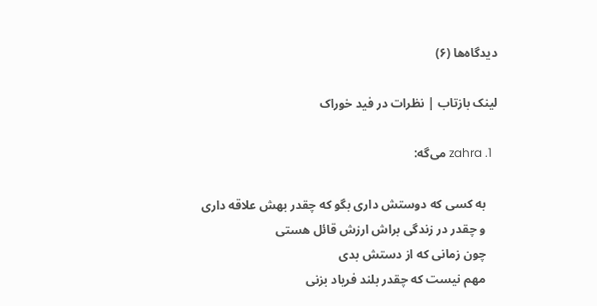دیدگاه‌ها (۶)

لینک بازتاب | نظرات در فید خوراک

  1. zahra می‌گه:

    به کسی که دوستش داری بگو که چقدر بهش علاقه داری
    و چقدر در زندگی براش ارزش قائل هستی
    چون زمانی که از دستش بدی
    مهم نیست که چقدر بلند فریاد بزنی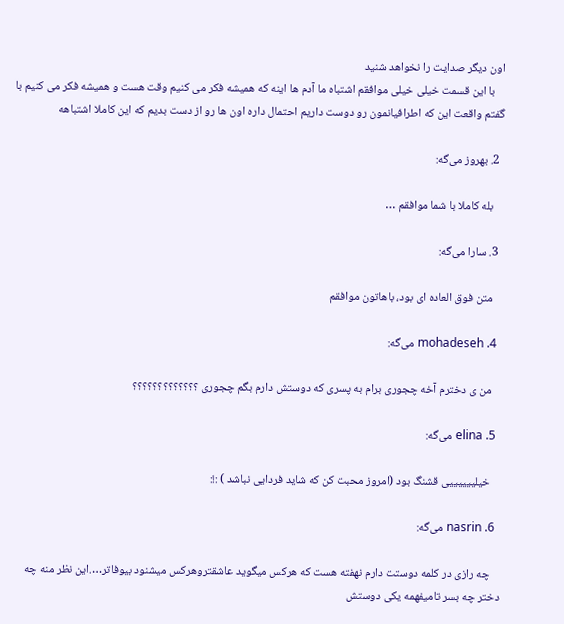اون دیگر صدایت را نخواهد شنید
    با این قسمت خیلی خیلی موافقم اشتباه ما آدم ها اینه که همیشه فکر می کنیم وقت هست و همیشه فکر می کنیم با گفتم واقعت این که اطرافیانمون رو دوست داریم احتمال داره اون ها رو از دست بدیم که این کاملا اشتباهه

  2. بهروز می‌گه:

    بله کاملا با شما موافقم …

  3. سارا می‌گه:

    متن فوق العاده ای بود، باهاتون موافقم

  4. mohadeseh می‌گه:

    من ی دخترم آخه چجوری برام به پسری که دوستش دارم بگم چجوری ؟؟؟؟؟؟؟؟؟؟؟؟؟

  5. elina می‌گه:

    خیلییییییی قشنگ بود (امروز محبت کن که شاید فردایی نباشد ) :!:

  6. nasrin می‌گه:

    چه رازی در کلمه دوستت دارم نهفته هست که هرکس میگوید عاشقتروهرکس میشنود بیوفاتر….این نظر منه چه دختر چه بسر تامیفهمه یکی دوستش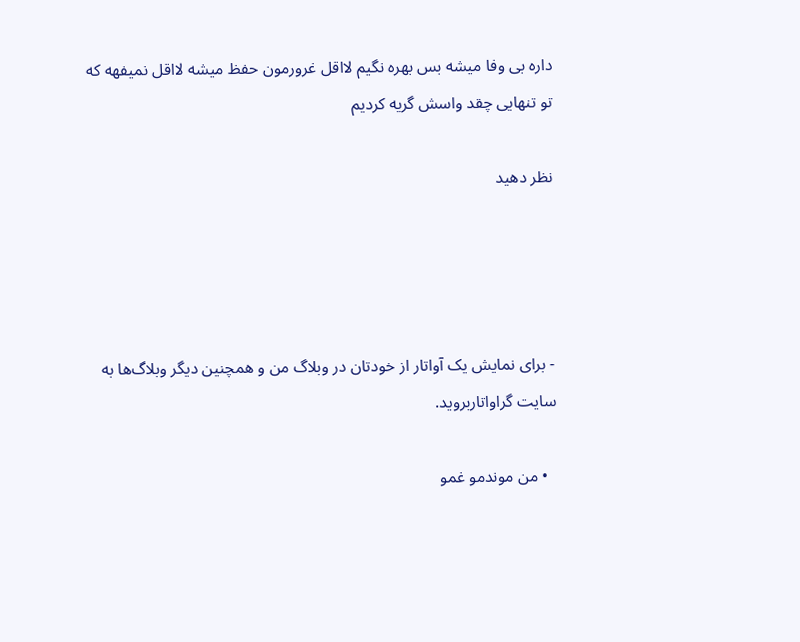داره بی وفا میشه بس بهره نگیم لااقل غرورمون حفظ میشه لااقل نمیفهه که تو تنهایی چقد واسش گریه کردیم

نظر دهید




- برای نمایش یک آواتار از خودتان در وبلاگ من و همچنین دیگر وبلاگ‌ها به سایت گراواتاربروید.

  • من موندمو غمو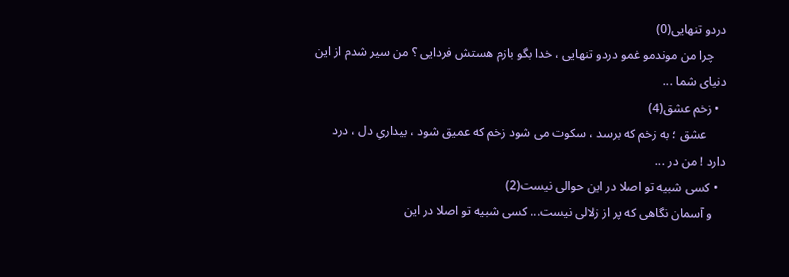دردو تنهایی(0)
    چرا من موندمو غمو دردو تنهایی ، خدا بگو بازم هستش فردایی ؟ من سیر شدم از این دنیای شما ...
  • زخم عشق(4)
      عشق ؛ به زخم که برسد ، سکوت می شود زخم که عمیق شود ، بیداریِ دل ، درد دارد ! من در ...
  • کسی شبیه تو اصلا در این حوالی نیست(2)
    و آسمان نگاهی که پر از زلالی نیست... کسی شبیه تو اصلا در این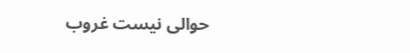حوالی نیست غروب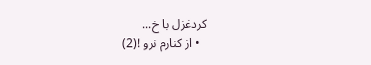کردغزل با خ...
  • از کنارم نرو !(2)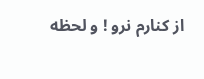از کنارم نرو ! و لحظه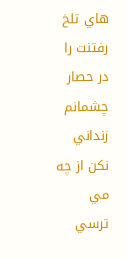هاي تلخ رفتنت را در حصار چشمانم زنداني نکن از چه مي ترسي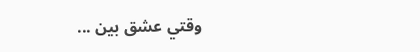وقتي عشق بين ...